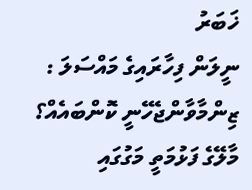ޚަބަރު
ނީލަން ފިހާރައިގެ މައްސަލަ : ޒިންމާވާންޖެހޭނީ ކޮންބައެއް؟
މާލޭގެ ފަޅުމަތީ މަގުގައި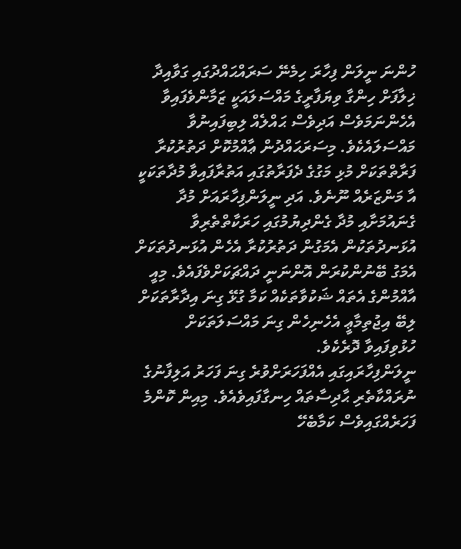ހުންނަ ނީލަން ފިހާރަ ހިމެނޭ ސަރައްޙައްދުގައި ގަވާއިދާ ޚިލާފަށް ހިންގާ ވިޔަފާރީގެ މައްސަލައަކީ ޒަމާންވެފައިވާ އެހެންނަމަވެސް އަދިވެސް ޙައްލެއް ލިބިފައިނުވާ މައްސަލައެކެވެ. މިސަރަޙައްދުން ޢާއްމުކޮށް ދަތުރުކުރާ ފަރާތްތަކަށް މުޅި މަގުގެ ދެފަރާތުގައި އަތުރާފައިވާ މުދާތަކަކީ އާ މަންޒަރެއް ނޫނެވެ. އަދި ނީލަންފިހާރައަށް މުދާ ގެނައުމަށާއި މުދާ ގެންދިޔުމުގައި ހަރަކާތްތެރިވާ އުޅަނދުތަކުން އެމަގުން ދަތުރުކުރާ އެހެން އުޅަނދުތަކަށް އެމަގު ބޭނުންކުރަން އޮންނަނީ ދައްޗަކަށްވެފައެވެ. މިއީ އާއްމުންގެ އެތައް ޝަކުވާތަކެއް ކަމާ ގުޅޭ ގިނަ އިދާރާތަކަށް ލިބޭ އިޖުތިމާޢީ އެހެނިހެން ގިނަ މައްސަލަތަކަށް ހުޅުވިފައިވާ ދޮރެކެވެ.
ނީލަންފިހާރައިގައި އެއްފަހަރަށްވުރެ ގިނަ ފަހަރު އަލިފާނުގެ ނުރައްކާތެރި ޙާދިސާތައް ހިނގާފައިވެއެވެ. މިއިން ކޮންމެ ފަހަރެއްގައިވެސް ކަމާބެހޭ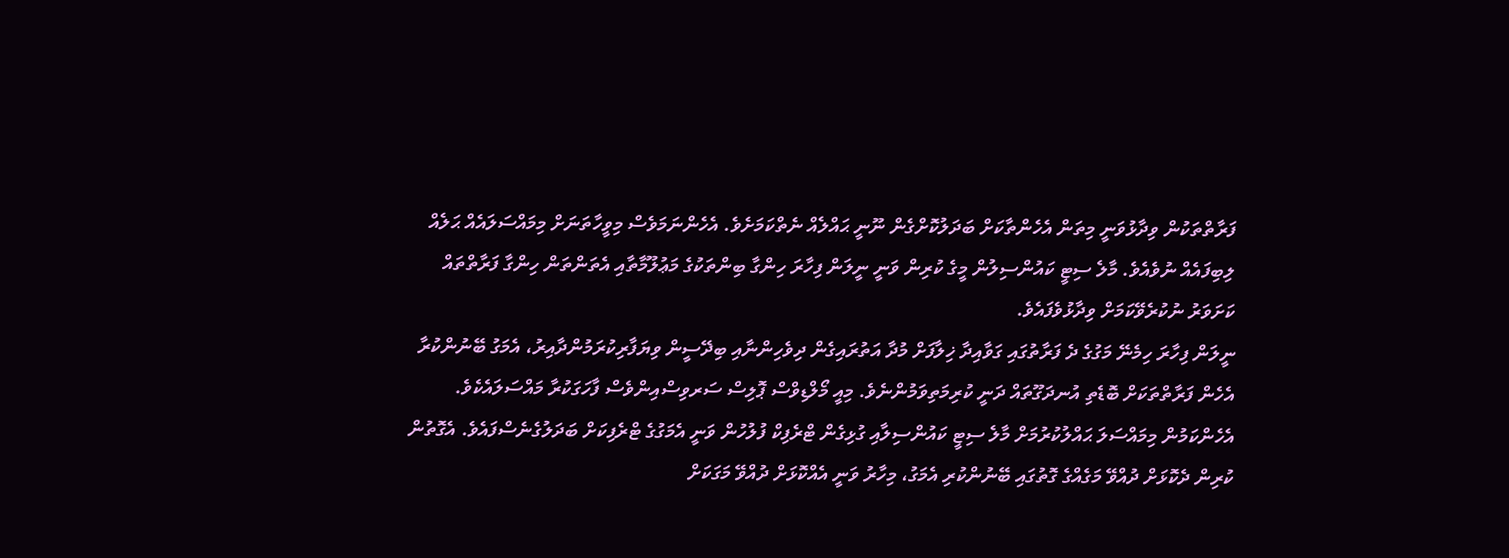ފަރާތްތަކުން ވިދާޅުވަނީ މިތަން އެހެންތާކަށް ބަދަލުކޮށްގެން ނޫނީ ޙައްލެއް ނެތްކަމަށެވެ. އެހެންނަމަވެސް މިވީހާތަނަށް މިމައްސަލައެއް ޙަލެއް ލިބިފައެއް ނުވެއެވެ. މާލެ ސިޓީ ކައުންސިލުން މީގެ ކުރިން ވަނީ ނީލަން ފިހާރަ ހިންގާ ބިންތަކުގެ މަޢުލޫމާތާއި އެތަންތަން ހިންގާ ފަރާތްތައް ކަށަވަރު ނުކުރެވޭކަމަށް ވިދާޅުވެފައެވެ.
ނީލަން ފިހާރަ ހިމެނޭ މަގުގެ ދެ ފަރާތުގައި ގަވާއިދާ ޚިލާފަށް މުދާ އަތުރައިގެން ދިވެހިންނާއި ބިދޭސީން ވިޔަފާރިކުރަމުންދާއިރު، އެމަގު ބޭނުންކުރާ އެހެން ފަރާތްތަކަށް ބޮޑެތި އުނދަގޫތައް ދަނީ ކުރިމަތިވަމުންނެވެ. މިއީ މޯލްޑިވްސް ޕޮލިސް ސަރވިސްއިންވެސް ފާހަގަކުރާ މައްސަލައެކެވެ. އެހެންކަމުން މިމައްސަލަ ޙައްލުކުރުމަށް މާލެ ސިޓީ ކައުންސިލާއި ގުޅިގެން ޓްރެފިކް ފުލުހުން ވަނީ އެމަގުގެ ޓްރެފިކަށް ބަދަލުގެނެސްފައެވެ. އެގޮތުން ކުރިން ދެކޮޅަށް ދުއްވޭ މަގެއްގެ ގޮތުގައި ބޭނުންކުރި އެމަގު، މިހާރު ވަނީ އެއްކޮޅަށް ދުއްވޭ މަގަކަށް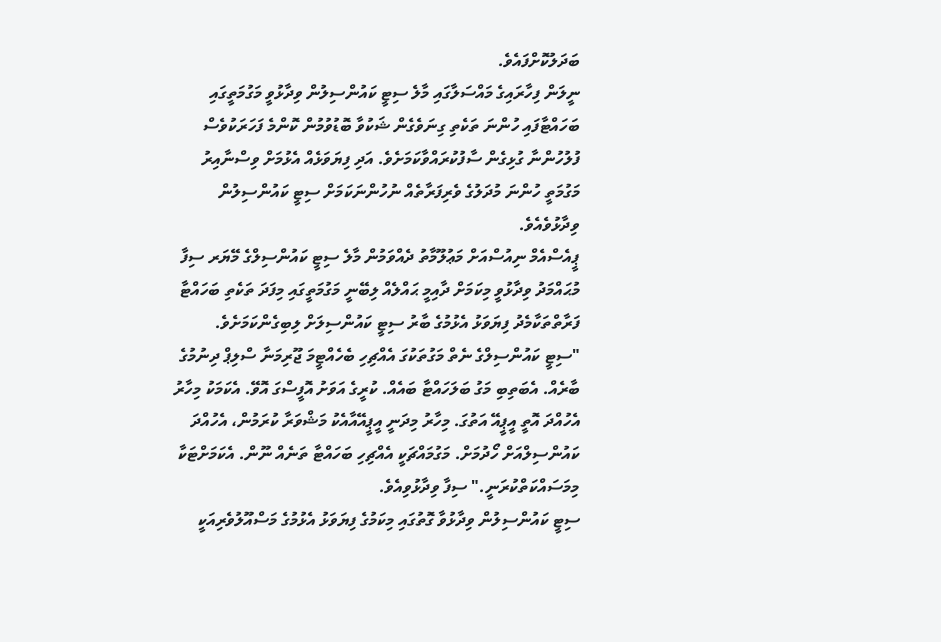ބަދަލުކޮށްފައެވެ.
ނީލަން ފިހާރައިގެ މައްސަލާގައި މާލެ ސިޓީ ކައުންސިލުން ވިދާޅުވީ މަގުމަތީގައި ބަހައްޓާފައި ހުންނަ ތަކެތި ގިނަވެގެން ޝަކުވާ ބޮޑުވުމުން ކޮންމެ ފަހަރަކުވެސް ފުލުހުންނާ ގުޅިގެން ސާފުކުރައްވާކަމަށެވެ. އަދި ފިޔަވަޅެއް އެޅުމަށް ވިސްނާއިރު މަގުމަތީ ހުންނަ މުދަލުގެ ވެރިފަރާތެއް ނުހުންނަކަމަށް ސިޓީ ކައުންސިލުން ވިދާޅުވެއެވެ.
ޕީއެސްއެމް ނިއުސްއަށް މަޢުލޫމާތު ދެއްވަމުން މާލެ ސިޓީ ކައުންސިލްގެ މޭޔަރ ސިފާ މުޙައްމަދު ވިދާޅުވީ މިކަމަށް ދާއިމީ ޙައްލެއް ލިބޭނީ މަގުމަތީގައި މިފަދަ ތަކެތި ބަހައްޓާ ފަރާތްތަކާމެދު ފިޔަވަޅު އެޅުމުގެ ބާރު ސިޓީ ކައުންސިލަށް ލިބިގެންކަމަށެވެ.
"ސިޓީ ކައުންސިލްގެ ނެތް މަގުތަކުގަ އެއްޗިހި ބެހެއްޓީމަ ޖޫރިމަނާ ސްލިޕް ދިނުމުގެ ބާރެއް. އެބަތިބި މަގު ބަލަހައްޓާ ބައެއް. ކުރީގެ އަވަށު އޮފީސްގަ އޮވޭ. އެކަމަކު މިހާރު އެހުއްދަ އޮތީ އީޕީއޭ އަތުގަ. މިހާރު މިދަނީ އީޕީއޭއާއެކު މަޝްވަރާ ކުރަމުން، އެހުއްދަ ކައުންސިލްއަށް ހޯދުމަށް. މަގުމައްޗަކީ އެއްޗިހި ބަހައްޓާ ތަނެއް ނޫން. އެކަމަށްޓަކާ މިމަސައްކަތްކުރަނީ." ސިފާ ވިދާޅުވިއެވެ.
ސިޓީ ކައުންސިލުން ވިދާޅުވާ ގޮތުގައި މިކަމުގެ ފިޔަވަޅު އެޅުމުގެ މަސްއޫލުވެރިއަކީ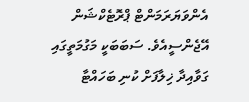އެންވަޔަރަމަންޓް ޕްރޮޓެކްޝަން އޭޖެންސީއެވެ. ސަބަބަކީ މަގުމަތީގައި ގަވާއިދާ ޚިލާފަށް ކުނި ބަހައްޓާ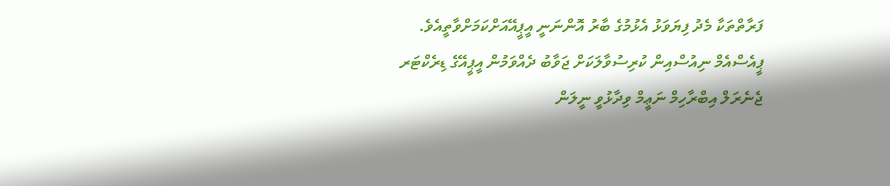ފަރާތްތަކާ މެދު ފިޔަވަޅު އެޅުމުގެ ބާރު އޮންނަނީ އީޕީއޭއަށްކަމަށްވާތީއެވެ.
ޕީއެސްއެމް ނިއުސްއިން ކުރިސުވާލަކަށް ޖަވާބު ދެއްވަމުން އީޕީއޭގެ ޑިރެކްޓަރ ޖެނެރަލް އިބްރާހިމް ނަޢީމް ވިދާޅުވީ ނީލަން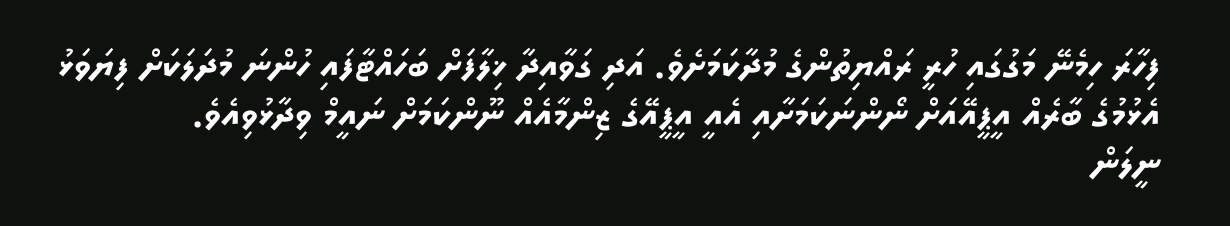ފިހާރަ ހިމެނޭ މަގުގައި ހުރީ ރައްޔިތުންގެ މުދާކަމަށެވެ. އަދި ގަވާއިދާ ޚިލާފަށް ބަހައްޓާފައި ހުންނަ މުދަލަކަށް ފިޔަވަޅު އެޅުމުގެ ބާރެއް އީޕީއޭއަށް ނޯންނަކަމަށާއި އެއީ އީޕީއޭގެ ޒިންމާއެއް ނޫންކަމަށް ނައީމް ވިދާޅުވިއެވެ.
ނީލަން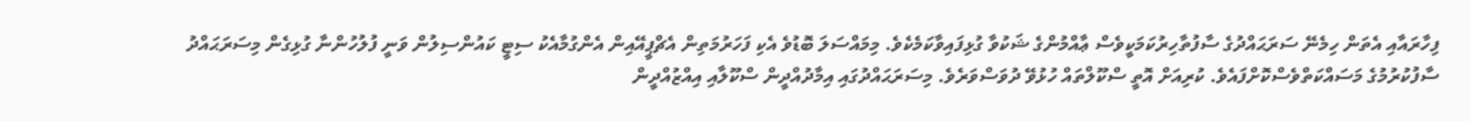ފިހާރައާއި އެތަން ހިމެނޭ ސަރަޙައްދުގެ ސާފުތާހިރުކަމަކީވެސް ޢާއްމުންގެ ޝަކުވާ ގުޅިފައިވާކަމެކެވެ. މިމައްސަލަ ބޮޑުވެ އެކި ފަހަރުމަތިން އެޗްޕީއޭއިން އެންގުމާއެކު ސިޓީ ކައުންސިލުން ވަނީ ފުލުހުންނާ ގުޅިގެން މިސަރަޙައްދު ސާފުކުރުމުގެ މަސައްކަތްވެސްކޮށްފައެވެ. ކުރިއަށް އޮތީ ސްކޫލްތައް ހުޅުވޭ ދުވަސްވަރެވެ. މިސަރަޙައްދުގައި އިމާދުއްދީން ސްކޫލާއި އިއްޒުއްދީން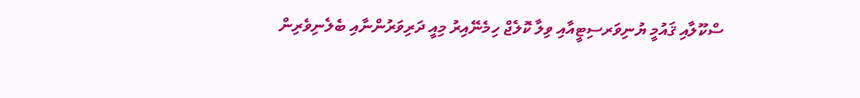ސްކޫލާއި ޤައުމީ ޔުނިވަރސިޓީއާއި ވިލާ ކޮލެޖް ހިމެނޭއިރު މިއީ ދަރިވަރުންނާއި ބެލެނިވެރިން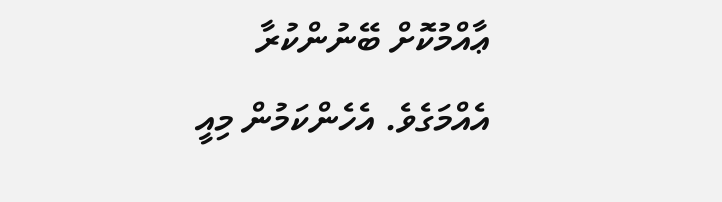ޢާއްމުކޮށް ބޭނުންކުރާ އެއްމަގެވެ. އެހެންކަމުން މިއީ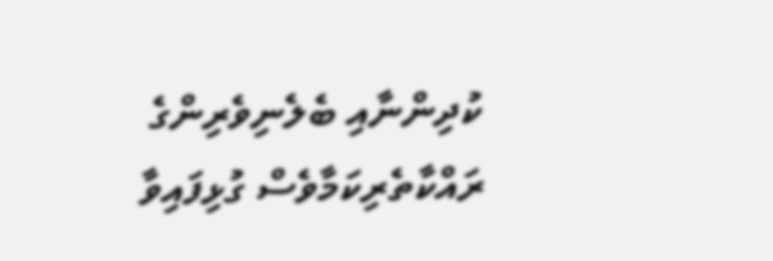ކުދިންނާއި ބެލެނިވެރިންގެ ރައްކާތެރިކަމާވެސް ގުޅިފައިވާ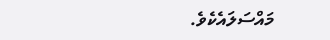މައްސަލައެކެވެ.